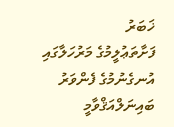ޚަބަރު
ފަށާތަޢުލީމުގެ މަރުހަލާގައި އުނގެނުމުގެ ފެންވަރު ބައިނަލްއަޤްވާމީ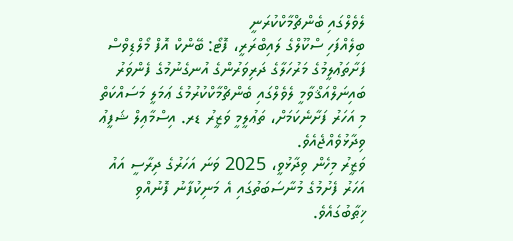ލެވެލްގައި ބެންޗްމާކްކުރަނީ
ބިލެއްފަހި ސްކޫލްގެ ލައިބްރަރީ، ފޮޓޯ: ބޭންކް އޮފް މޯލްޑިވްސް
ފަށާތަޢުލީމުގެ މަރުހަލާގެ ދަރިވަރުންގެ އުނގެނުމުގެ ފެންވަރު ބައިނަލްއަޤްވާމީ ލެވެލްގައި ބެންޗްމާކްކުރުމުގެ ޢަމަލީ މަސައްކަތް މި އަހަރު ފަށާނެކަމަށް، ތަޢުލީމީ ވަޒީރު ޑރ. އިސްމާޢިލް ޝަފީޢު ވިދާޅުވެއްޖެއެވެ.
ވަޒީރު މިހެން ވިދާޅުވީ، 2025 ވަނަ އަހަރުގެ ދިރާސީ އައު އަހަރު ފެށުމުގެ މުނާސަބަތުގައި އެ މަނިކުފާނު ފޮނުއްވި ޚިޠާބުގައެވެ.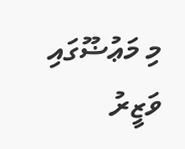މި މަޢުޟޫގައި ވަޒީރު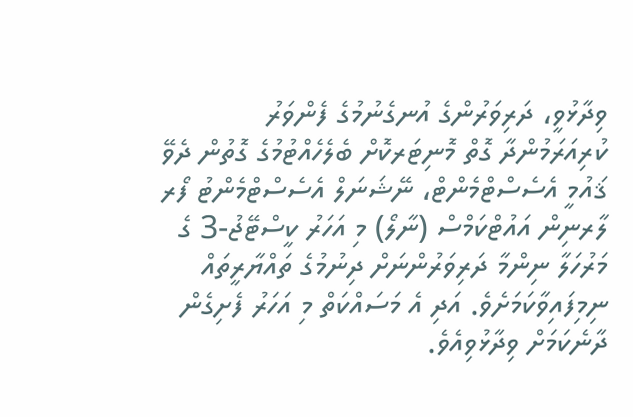ވިދާޅުވީ، ދަރިވަރުންގެ އުނގެނުމުގެ ފެންވަރު ކުރިއަރަމުންދާ ގޮތް މޮނިޓަރކޮށް ބެލެހެއްޓުމުގެ ގޮތުން ދެވޭ ޤައުމީ އެސެސްޓްމެންޓް، ނޭޝަނަލް އެސެސްޓްމެންޓު ފޯރ ލާރނިން އައުޓްކަމްސް (ނާލޯ) މި އަހަރު ކީސްޓޭޖު-3 ގެ މަރުހަލާ ނިންމާ ދަރިވަރުންނަށް ދިނުމުގެ ތައްޔާރީތައް ނިމިފައިވާކަމަށެވެ. އަދި އެ މަސައްކަތް މި އަހަރު ފެށިގެން ދާނެކަމަށް ވިދާޅުވިއެވެ.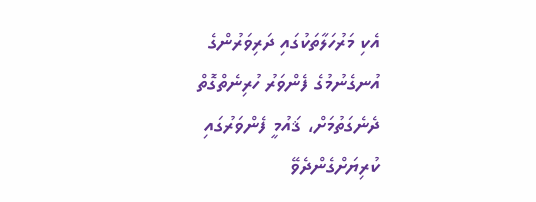އެކި މަރުހަލާތަކުގައި ދަރިވަރުންގެ އުނގެނުމުގެ ފެންވަރު ހުރިނެތްގޮތް ދެނެގަތުމަށް، ޤައުމީ ފެންވަރުގައި ކުރިޔަށްގެންދެވޭ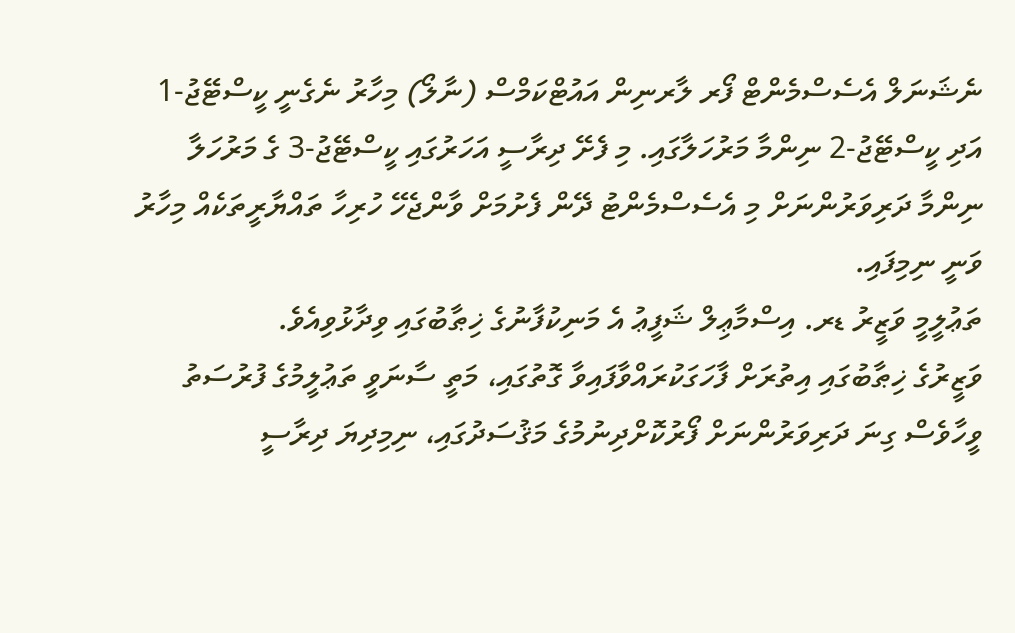ނެޝަނަލް އެސެސްމެންޓް ފޯރ ލާރނިން އައުޓްކަމްސް (ނާލޯ) މިހާރު ނެގެނީ ކީސްޓޭޖު-1 އަދި ކީސްޓޭޖު-2 ނިންމާ މަރުހަލާގައި. މި ފެށޭ ދިރާސީ އަހަރުގައި ކީސްޓޭޖު-3 ގެ މަރުހަލާ ނިންމާ ދަރިވަރުންނަށް މި އެސެސްމެންޓު ދޭން ފެށުމަށް ވާންޖެހޭ ހުރިހާ ތައްޔާރީތަކެއް މިހާރު ވަނީ ނިމިފައި.
ތަޢުލީމީ ވަޒީރު ޑރ. އިސްމާޢިލް ޝަފީޢު އެ މަނިކުފާނުގެ ޚިޠާބުގައި ވިދާޅުވިއެވެ.
ވަޒީރުގެ ޚިޠާބުގައި އިތުރަށް ފާހަގަކުރައްވާފައިވާ ގޮތުގައި، މަތީ ސާނަވީ ތަޢުލީމުގެ ފުރުސަތު ވީހާވެސް ގިނަ ދަރިވަރުންނަށް ފޯރުކޮށްދިނުމުގެ މަޤުސަދުގައި، ނިމިދިޔަ ދިރާސީ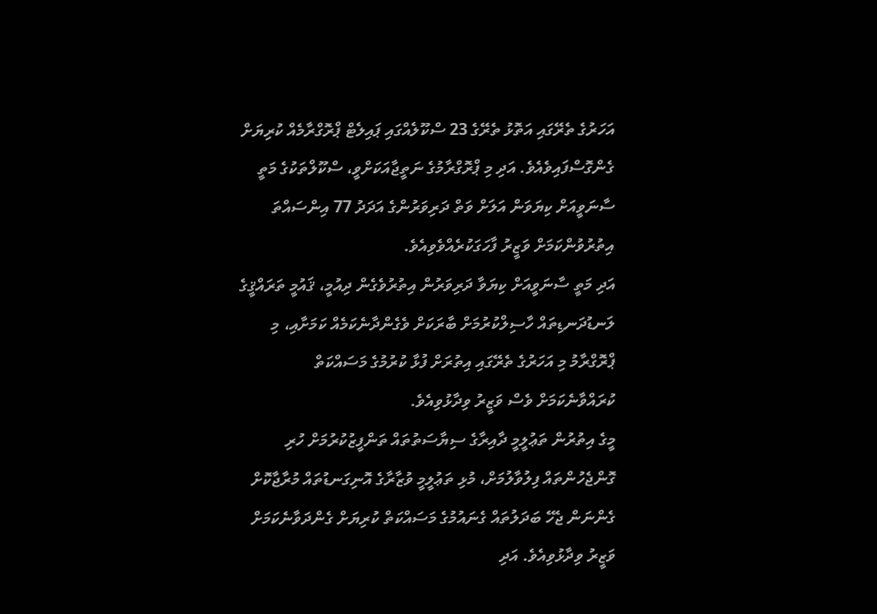އަހަރުގެ ތެރޭގައި އަތޮޅު ތެރޭގެ 23 ސްކޫލެއްގައި ޕައިލެޓް ޕްރޮގްރާމެއް ކުރިޔަށް ގެންގޮސްފައިވެއެވެ. އަދި މި ޕްރޮގްރާމުގެ ނަތީޖާއަކަށްވީ، ސްކޫލްތަކުގެ މަތީ ސާނަވީއަށް ކިޔަވަން އަލަށް ވަތް ދަރިވަރުންގެ އަދަދު 77 އިންސައްތަ އިތުރުވުންކަމަށް ވަޒީރު ފާހަގަކުރެއްވެވިއެވެ.
އަދި މަތީ ސާނަވީއަށް ކިޔަވާ ދަރިވަރުން އިތުރުވެގެން ދިއުމީ، ޤައުމީ ތަރައްޤީގެ ލަނޑުދަނޑިތައް ހާސިލްކުރުމަށް ބާރަކަށް ވެގެންދާނެކަމެއް ކަމަށާއި، މި ޕްރޮގްރާމު މި އަހަރުގެ ތެރޭގައި އިތުރަށް ފުޅާ ކުރުމުގެ މަސައްކަތް ކުރައްވާނެކަމަށް ވެސް ވަޒީރު ވިދާޅުވިއެވެ.
މީގެ އިތުރުން ތަޢުލީމީ ދާއިރާގެ ސިޔާސަތުތައް ތަންފީޒުކުރުމަށް ހުރި ގޮންޖެހުންތައް ފިލުވާލުމަށް، މުޅި ތަޢުލީމީ ވުޒާރާގެ އޮނިގަނޑުތައް މުރާޖާކޮށް ގެންނަން ޖެހޭ ބަދަލުތައް ގެނައުމުގެ މަސައްކަތް ކުރިޔަށް ގެންދަވާނެކަމަށް ވަޒީރު ވިދާޅުވިއެވެ. އަދި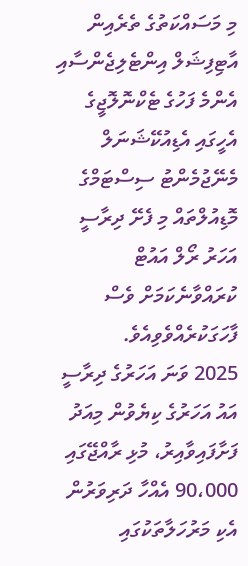މި މަސައްކަތުގެ ތެރެއިން އާޓިފިޝަލް އިންޓެލިޖެންސާއި އެންމެ ފަހުގެ ޓެކްނޮލޮޖީގެ އެހީގައި އެޑިއުކޭޝަނަލް މެނޭޖުމެންޓު ސިސްޓަމްގެ މޮޑިއުލްތައް މި ފެށޭ ދިރާސީ އަހަރު ރޯލް އައުޓް ކުރައްވާނެކަމަށް ވެސް ފާހަގަކުރެއްވެވިއެވެ.
2025 ވަނަ އަހަރުގެ ދިރާސީ އައު އަހަރުގެ ކިޔެވުން މިއަދު ފަށާފައިވާއިރު، މުޅި ރާއްޖޭގައި 90،000 އެއްހާ ދަރިވަރުން އެކި މަރުހަލާތަކުގައި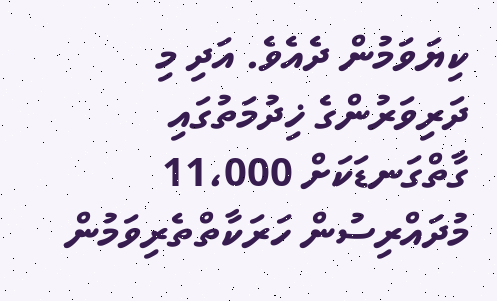ކިޔަވަމުން ދެއެވެ. އަދި މި ދަރިވަރުންގެ ޚިދުމަތުގައި ގާތްގަނޑަކަށް 11،000 މުދައްރިސުން ހަރަކާތްތެރިވަމުން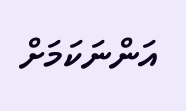އަންނަކަމަށް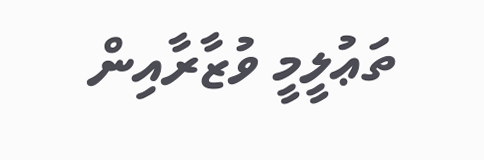ތަޢުލީމީ ވުޒާރާއިން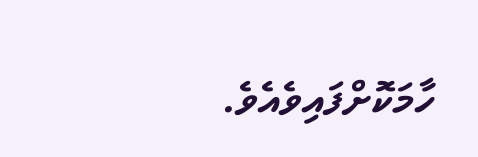ހާމަކޮށްފައިވެއެވެ.